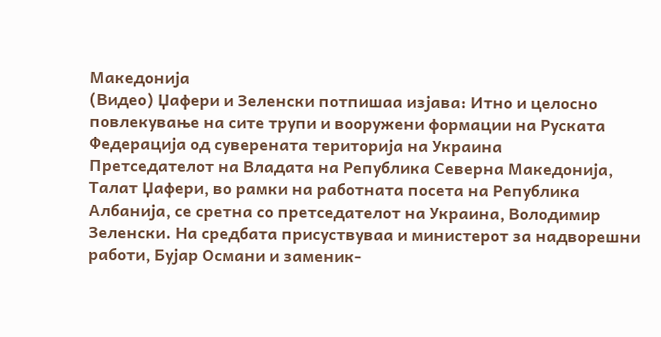Македонија
(Видео) Џафери и Зеленски потпишаа изјава: Итно и целосно повлекување на сите трупи и вооружени формации на Руската Федерација од суверената територија на Украина
Претседателот на Владата на Република Северна Македонија, Талат Џафери, во рамки на работната посета на Република Албанија, се сретна со претседателот на Украина, Володимир Зеленски. На средбата присуствуваа и министерот за надворешни работи, Бујар Османи и заменик-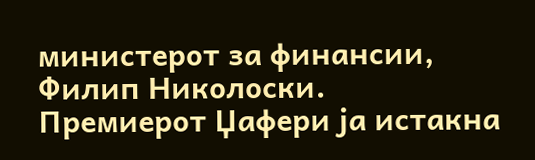министерот за финансии, Филип Николоски.
Премиерот Џафери ја истакна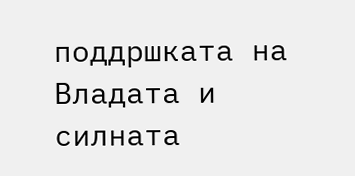поддршката на Владата и силната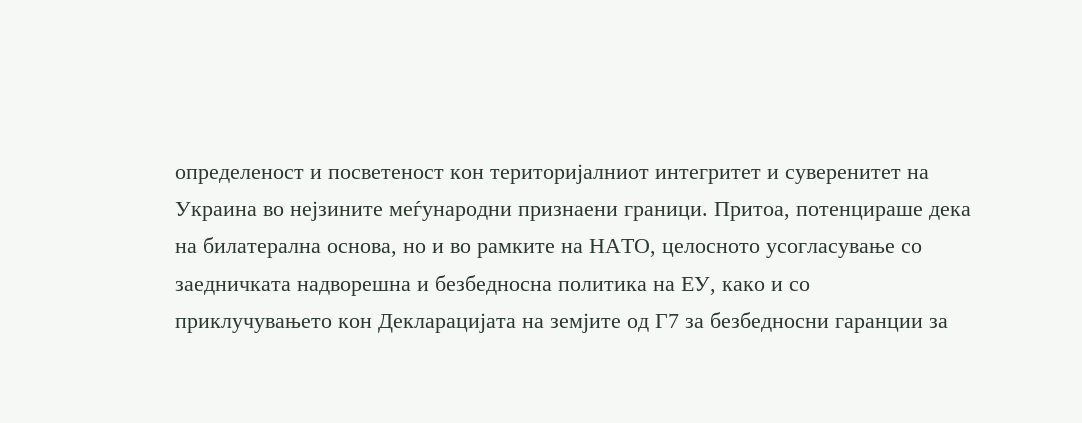определеност и посветеност кон територијалниот интегритет и суверенитет на Украина во нејзините меѓународни признаени граници. Притоа, потенцираше дека на билатерална основа, но и во рамките на НАТО, целосното усогласување со заедничката надворешна и безбедносна политика на ЕУ, како и со приклучувањето кон Декларацијата на земјите од Г7 за безбедносни гаранции за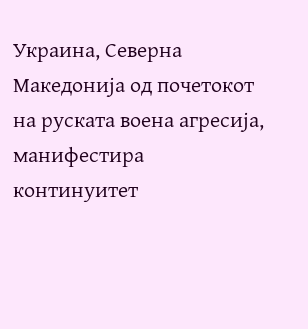Украина, Северна Македонија од почетокот на руската воена агресија, манифестира континуитет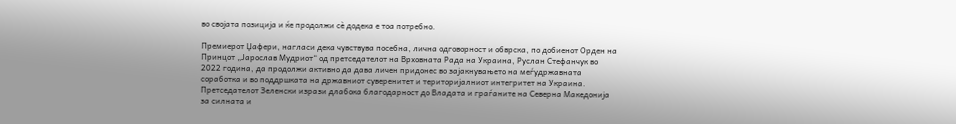во својата позиција и ќе продолжи сè додека е тоа потребно.

Премиерот Џафери, нагласи дека чувствува посебна, лична одговорност и обврска, по добиенот Орден на Принцот „Јарослав Мудриот“ од претседателот на Врховната Рада на Украина, Руслан Стефанчук во 2022 година, да продолжи активно да дава личен придонес во зајакнувањето на меѓудржавната соработка и во поддршката на државниот суверенитет и територијалниот интегритет на Украина.
Претседателот Зеленски изрази длабока благодарност до Владата и граѓаните на Северна Македонија за силната и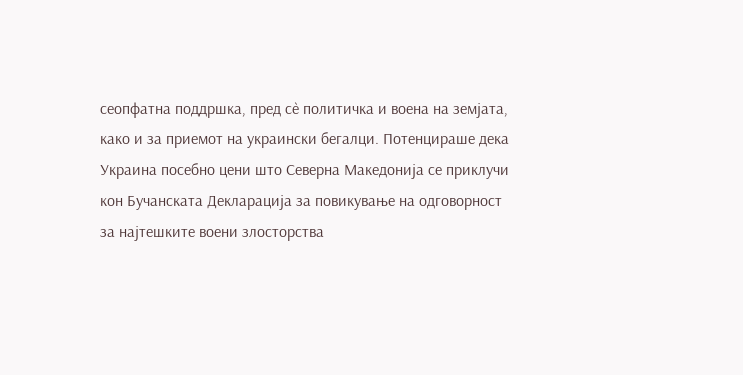сеопфатна поддршка, пред сѐ политичка и воена на земјата, како и за приемот на украински бегалци. Потенцираше дека Украина посебно цени што Северна Македонија се приклучи кон Бучанската Декларација за повикување на одговорност за најтешките воени злосторства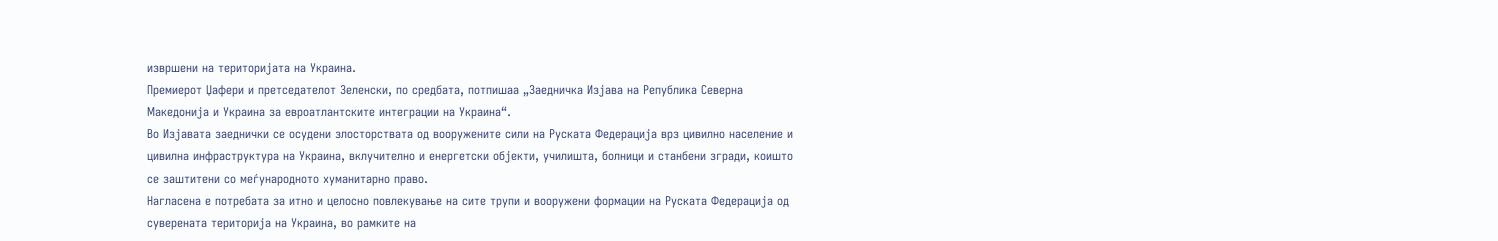извршени на територијата на Украина.
Премиерот Џафери и претседателот Зеленски, по средбата, потпишаа „Заедничка Изјава на Република Северна Македонија и Украина за евроатлантските интеграции на Украина“.
Во Изјавата заеднички се осудени злосторствата од вооружените сили на Руската Федерација врз цивилно население и цивилна инфраструктура на Украина, вклучително и енергетски објекти, училишта, болници и станбени згради, коишто се заштитени со меѓународното хуманитарно право.
Нагласена е потребата за итно и целосно повлекување на сите трупи и вооружени формации на Руската Федерација од суверената територија на Украина, во рамките на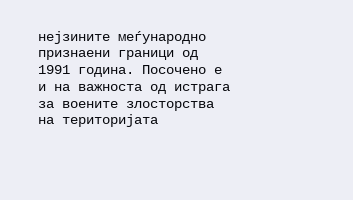нејзините меѓународно признаени граници од 1991 година. Посочено е и на важноста од истрага за воените злосторства на територијата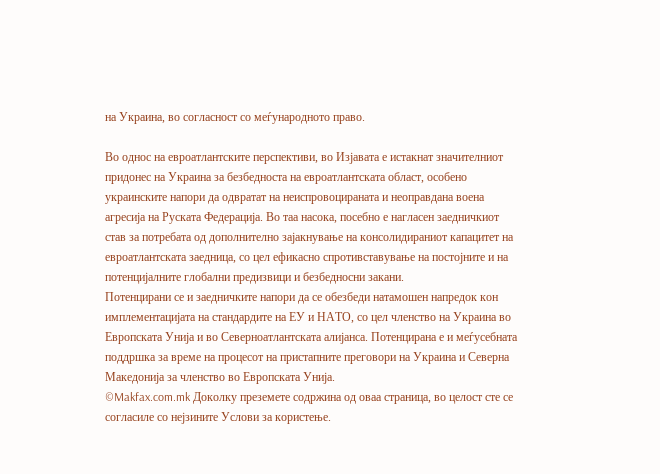на Украина, во согласност со меѓународното право.

Во однос на евроатлантските перспективи, во Изјавата е истакнат значителниот придонес на Украина за безбедноста на евроатлантската област, особено украинските напори да одвратат на неиспровоцираната и неоправдана воена агресија на Руската Федерација. Во таа насока, посебно е нагласен заедничкиот став за потребата од дополнително зајакнување на консолидираниот капацитет на евроатлантската заедница, со цел ефикасно спротивставување на постојните и на потенцијалните глобални предизвици и безбедносни закани.
Потенцирани се и заедничките напори да се обезбеди натамошен напредок кон имплементацијата на стандардите на ЕУ и НАТО, со цел членство на Украина во Европската Унија и во Северноатлантската алијанса. Потенцирана е и меѓусебната поддршка за време на процесот на пристапните преговори на Украина и Северна Македонија за членство во Европската Унија.
©Makfax.com.mk Доколку преземете содржина од оваа страница, во целост сте се согласиле со нејзините Услови за користење.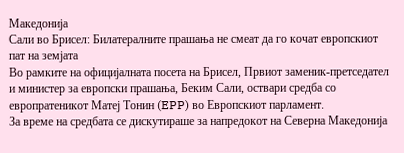Македонија
Сали во Брисел: Билатералните прашања не смеат да го кочат европскиот пат на земјата
Во рамките на официјалната посета на Брисел, Првиот заменик-претседател и министер за европски прашања, Беким Сали, оствари средба со европратеникот Матеј Тонин (EPP) во Европскиот парламент.
За време на средбата се дискутираше за напредокот на Северна Македонија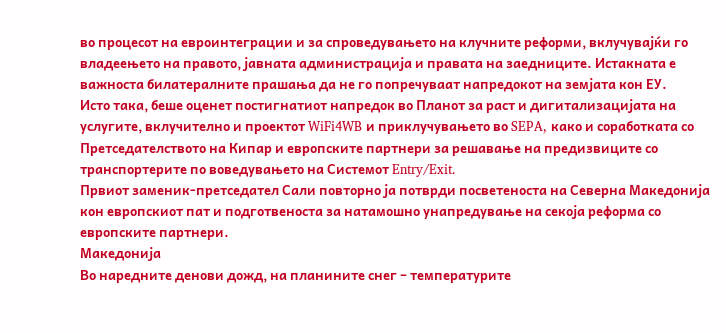во процесот на евроинтеграции и за спроведувањето на клучните реформи, вклучувајќи го владеењето на правото, јавната администрација и правата на заедниците. Истакната е важноста билатералните прашања да не го попречуваат напредокот на земјата кон ЕУ.
Исто така, беше оценет постигнатиот напредок во Планот за раст и дигитализацијата на услугите, вклучително и проектот WiFi4WB и приклучувањето во SEPA, како и соработката со Претседателството на Кипар и европските партнери за решавање на предизвиците со транспортерите по воведувањето на Системот Entry/Exit.
Првиот заменик-претседател Сали повторно ја потврди посветеноста на Северна Македонија кон европскиот пат и подготвеноста за натамошно унапредување на секоја реформа со европските партнери.
Македонија
Во наредните денови дожд, на планините снег – температурите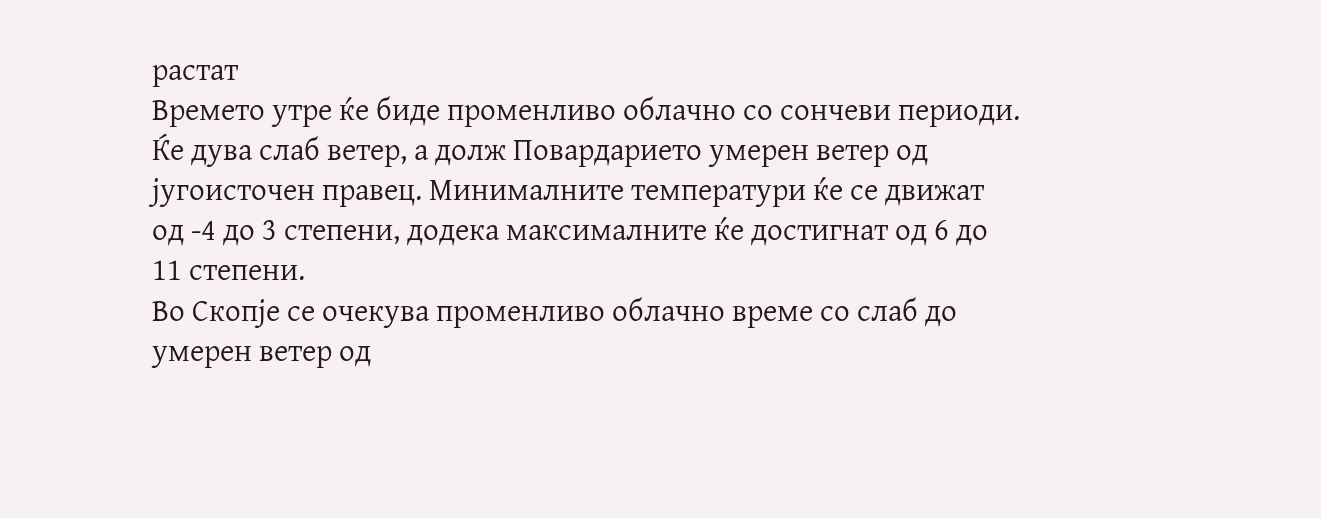растат
Времето утре ќе биде променливо облачно со сончеви периоди. Ќе дува слаб ветер, а долж Повардарието умерен ветер од југоисточен правец. Минималните температури ќе се движат од -4 до 3 степени, додека максималните ќе достигнат од 6 до 11 степени.
Во Скопје се очекува променливо облачно време со слаб до умерен ветер од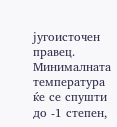југоисточен правец. Минималната температура ќе се спушти до -1 степен,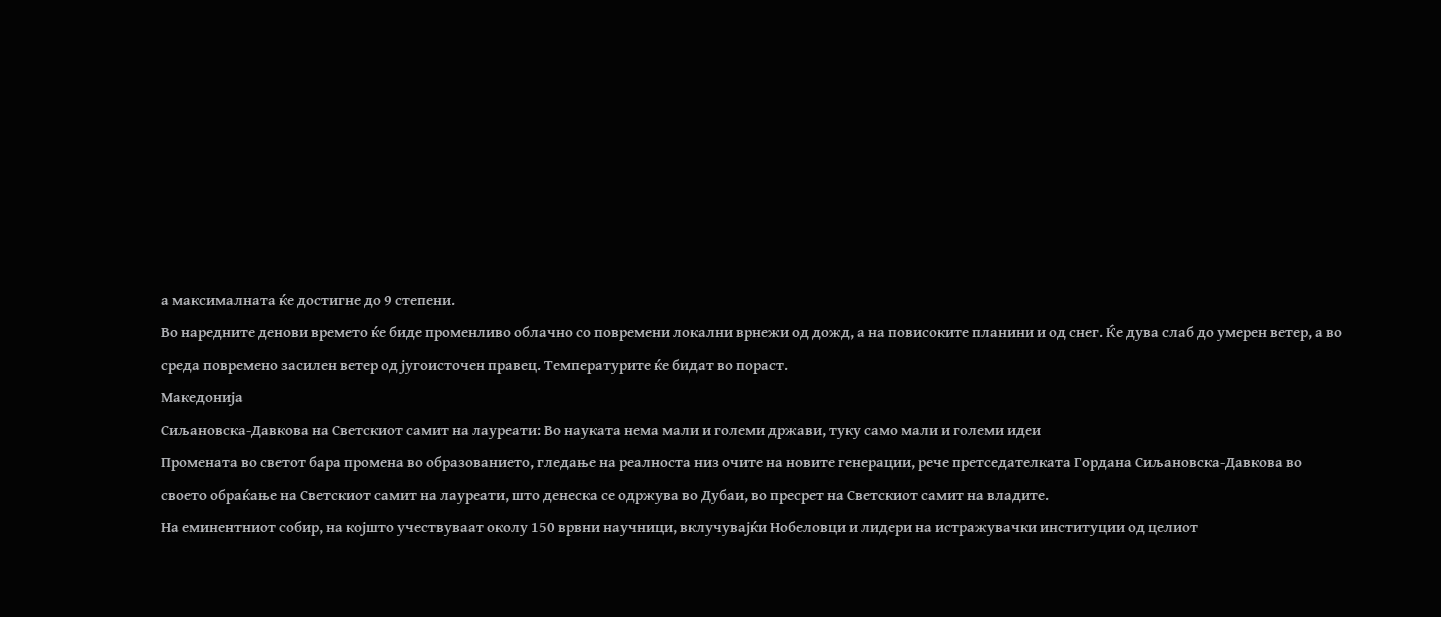а максималната ќе достигне до 9 степени.
Во наредните денови времето ќе биде променливо облачно со повремени локални врнежи од дожд, а на повисоките планини и од снег. Ќе дува слаб до умерен ветер, а во среда повремено засилен ветер од југоисточен правец. Температурите ќе бидат во пораст.
Македонија
Сиљановска-Давкова на Светскиот самит на лауреати: Во науката нема мали и големи држави, туку само мали и големи идеи
Промената во светот бара промена во образованието, гледање на реалноста низ очите на новите генерации, рече претседателката Гордана Сиљановска-Давкова во своето обраќање на Светскиот самит на лауреати, што денеска се одржува во Дубаи, во пресрет на Светскиот самит на владите.
На еминентниот собир, на којшто учествуваат околу 150 врвни научници, вклучувајќи Нобеловци и лидери на истражувачки институции од целиот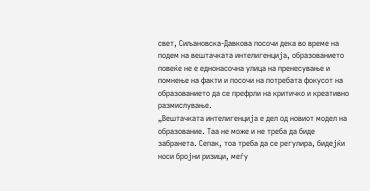свет, Сиљановска-Давкова посочи дека во време на подем на вештачката интелигенција, образованието повеќе не е еднонасочна улица на пренесување и помнење на факти и посочи на потребата фокусот на образованието да се префрли на критичко и креативно размислување.
„Вештачката интелигенција е дел од новиот модел на образование. Таа не може и не треба да биде забранета. Сепак, тоа треба да се регулира, бидејќи носи бројни ризици, меѓу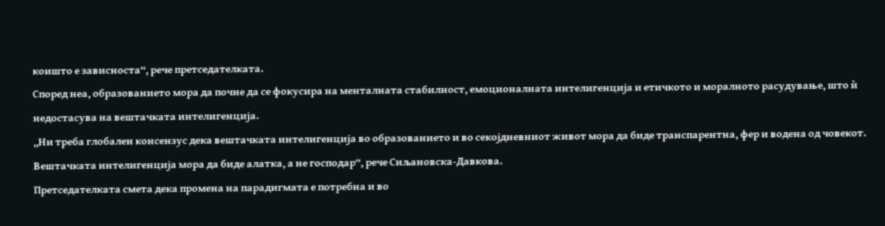коишто е зависноста“, рече претседателката.
Според неа, образованието мора да почне да се фокусира на менталната стабилност, емоционалната интелигенција и етичкото и моралното расудување, што ѝ недостасува на вештачката интелигенција.
„Ни треба глобален консензус дека вештачката интелигенција во образованието и во секојдневниот живот мора да биде транспарентна, фер и водена од човекот. Вештачката интелигенција мора да биде алатка, а не господар“, рече Сиљановска-Давкова.
Претседателката смета дека промена на парадигмата е потребна и во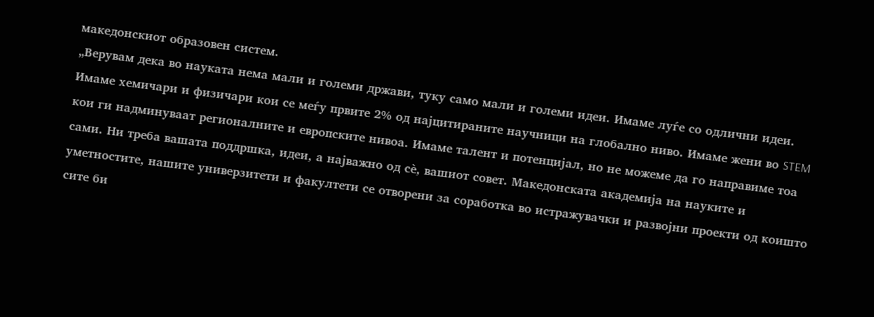македонскиот образовен систем.
„Верувам дека во науката нема мали и големи држави, туку само мали и големи идеи. Имаме луѓе со одлични идеи. Имаме хемичари и физичари кои се меѓу првите 2% од најцитираните научници на глобално ниво. Имаме жени во STEM кои ги надминуваат регионалните и европските нивоа. Имаме талент и потенцијал, но не можеме да го направиме тоа сами. Ни треба вашата поддршка, идеи, а најважно од сè, вашиот совет. Македонската академија на науките и уметностите, нашите универзитети и факултети се отворени за соработка во истражувачки и развојни проекти од коишто сите би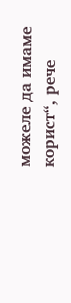можеле да имаме корист“, рече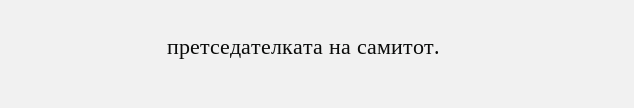претседателката на самитот.